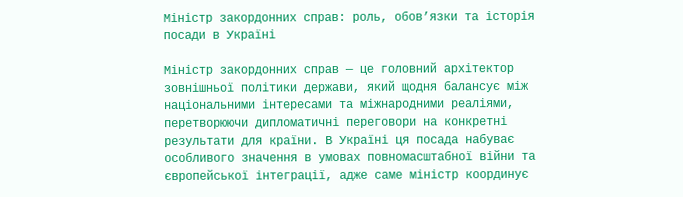Міністр закордонних справ: роль, обов’язки та історія посади в Україні

Міністр закордонних справ — це головний архітектор зовнішньої політики держави, який щодня балансує між національними інтересами та міжнародними реаліями, перетворюючи дипломатичні переговори на конкретні результати для країни. В Україні ця посада набуває особливого значення в умовах повномасштабної війни та європейської інтеграції, адже саме міністр координує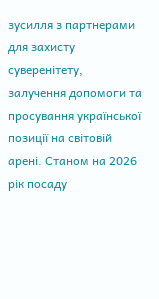зусилля з партнерами для захисту суверенітету, залучення допомоги та просування української позиції на світовій арені. Станом на 2026 рік посаду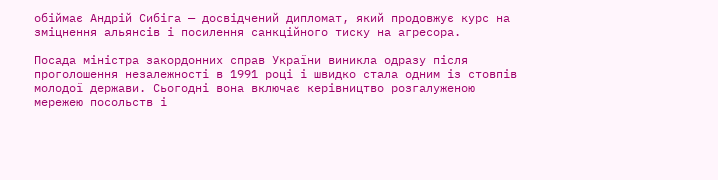обіймає Андрій Сибіга — досвідчений дипломат, який продовжує курс на зміцнення альянсів і посилення санкційного тиску на агресора.

Посада міністра закордонних справ України виникла одразу після проголошення незалежності в 1991 році і швидко стала одним із стовпів молодої держави. Сьогодні вона включає керівництво розгалуженою мережею посольств і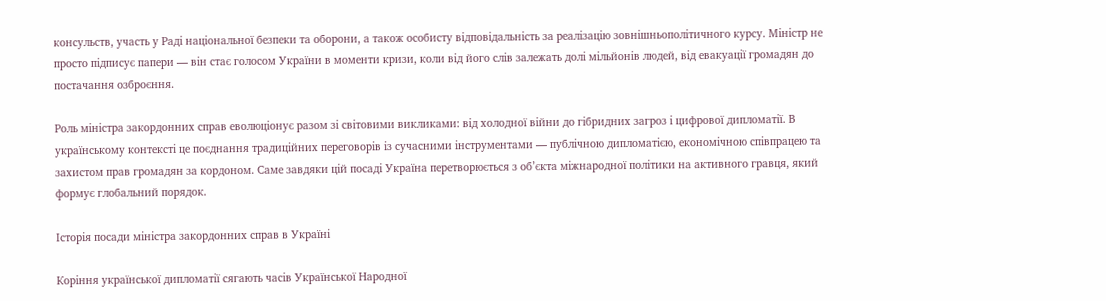консульств, участь у Раді національної безпеки та оборони, а також особисту відповідальність за реалізацію зовнішньополітичного курсу. Міністр не просто підписує папери — він стає голосом України в моменти кризи, коли від його слів залежать долі мільйонів людей, від евакуації громадян до постачання озброєння.

Роль міністра закордонних справ еволюціонує разом зі світовими викликами: від холодної війни до гібридних загроз і цифрової дипломатії. В українському контексті це поєднання традиційних переговорів із сучасними інструментами — публічною дипломатією, економічною співпрацею та захистом прав громадян за кордоном. Саме завдяки цій посаді Україна перетворюється з об’єкта міжнародної політики на активного гравця, який формує глобальний порядок.

Історія посади міністра закордонних справ в Україні

Коріння української дипломатії сягають часів Української Народної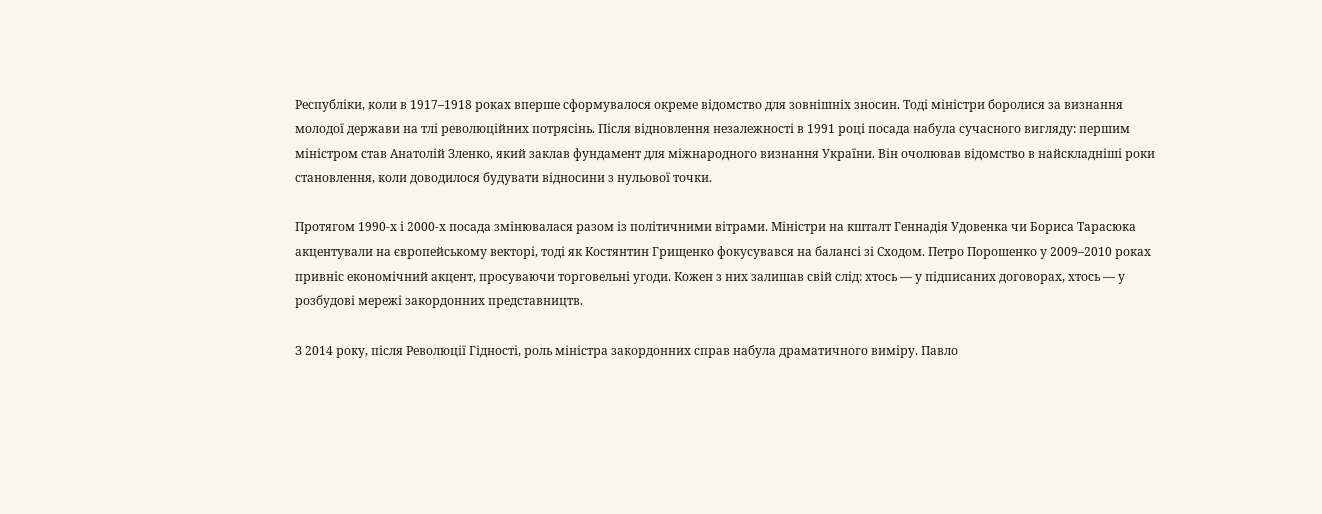Республіки, коли в 1917–1918 роках вперше сформувалося окреме відомство для зовнішніх зносин. Тоді міністри боролися за визнання молодої держави на тлі революційних потрясінь. Після відновлення незалежності в 1991 році посада набула сучасного вигляду: першим міністром став Анатолій Зленко, який заклав фундамент для міжнародного визнання України. Він очолював відомство в найскладніші роки становлення, коли доводилося будувати відносини з нульової точки.

Протягом 1990-х і 2000-х посада змінювалася разом із політичними вітрами. Міністри на кшталт Геннадія Удовенка чи Бориса Тарасюка акцентували на європейському векторі, тоді як Костянтин Грищенко фокусувався на балансі зі Сходом. Петро Порошенко у 2009–2010 роках привніс економічний акцент, просуваючи торговельні угоди. Кожен з них залишав свій слід: хтось — у підписаних договорах, хтось — у розбудові мережі закордонних представництв.

З 2014 року, після Революції Гідності, роль міністра закордонних справ набула драматичного виміру. Павло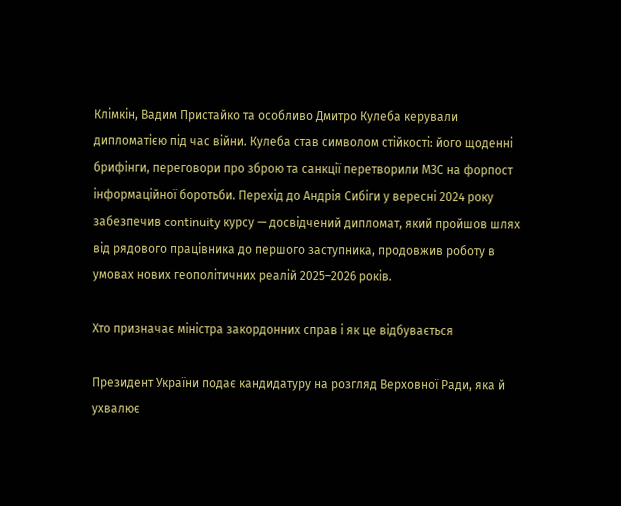Клімкін, Вадим Пристайко та особливо Дмитро Кулеба керували дипломатією під час війни. Кулеба став символом стійкості: його щоденні брифінги, переговори про зброю та санкції перетворили МЗС на форпост інформаційної боротьби. Перехід до Андрія Сибіги у вересні 2024 року забезпечив continuity курсу — досвідчений дипломат, який пройшов шлях від рядового працівника до першого заступника, продовжив роботу в умовах нових геополітичних реалій 2025–2026 років.

Хто призначає міністра закордонних справ і як це відбувається

Президент України подає кандидатуру на розгляд Верховної Ради, яка й ухвалює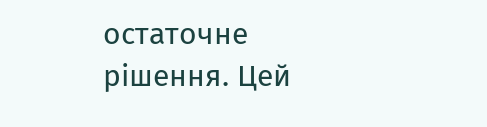остаточне рішення. Цей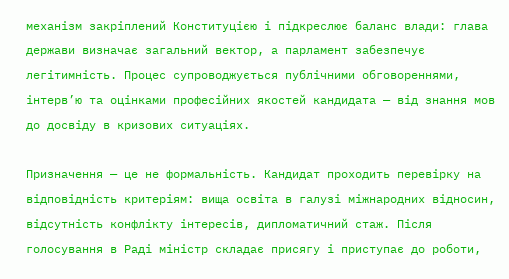механізм закріплений Конституцією і підкреслює баланс влади: глава держави визначає загальний вектор, а парламент забезпечує легітимність. Процес супроводжується публічними обговореннями, інтерв’ю та оцінками професійних якостей кандидата — від знання мов до досвіду в кризових ситуаціях.

Призначення — це не формальність. Кандидат проходить перевірку на відповідність критеріям: вища освіта в галузі міжнародних відносин, відсутність конфлікту інтересів, дипломатичний стаж. Після голосування в Раді міністр складає присягу і приступає до роботи,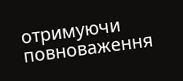отримуючи повноваження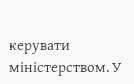керувати міністерством. У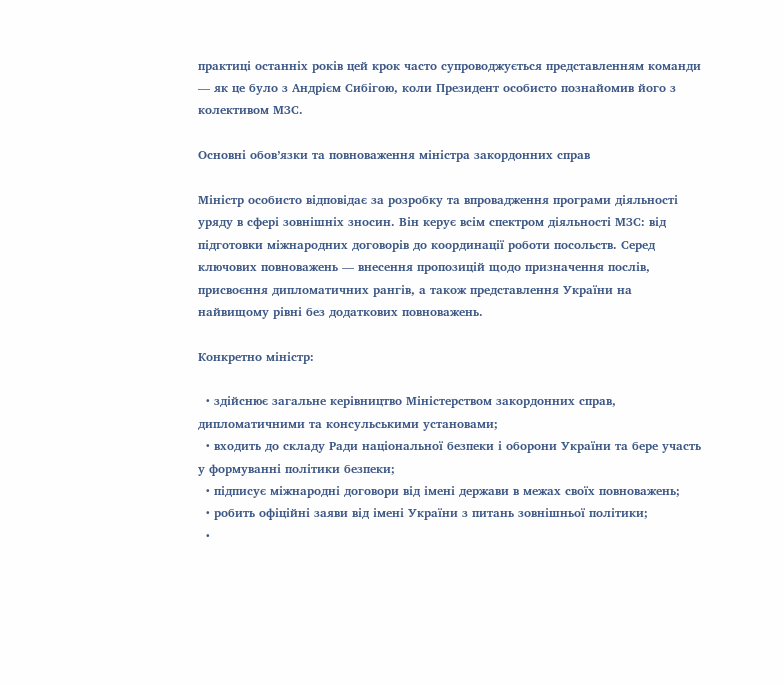практиці останніх років цей крок часто супроводжується представленням команди — як це було з Андрієм Сибігою, коли Президент особисто познайомив його з колективом МЗС.

Основні обов’язки та повноваження міністра закордонних справ

Міністр особисто відповідає за розробку та впровадження програми діяльності уряду в сфері зовнішніх зносин. Він керує всім спектром діяльності МЗС: від підготовки міжнародних договорів до координації роботи посольств. Серед ключових повноважень — внесення пропозицій щодо призначення послів, присвоєння дипломатичних рангів, а також представлення України на найвищому рівні без додаткових повноважень.

Конкретно міністр:

  • здійснює загальне керівництво Міністерством закордонних справ, дипломатичними та консульськими установами;
  • входить до складу Ради національної безпеки і оборони України та бере участь у формуванні політики безпеки;
  • підписує міжнародні договори від імені держави в межах своїх повноважень;
  • робить офіційні заяви від імені України з питань зовнішньої політики;
  •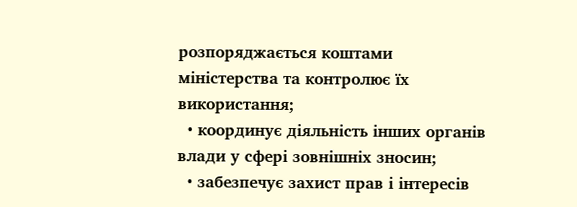розпоряджається коштами міністерства та контролює їх використання;
  • координує діяльність інших органів влади у сфері зовнішніх зносин;
  • забезпечує захист прав і інтересів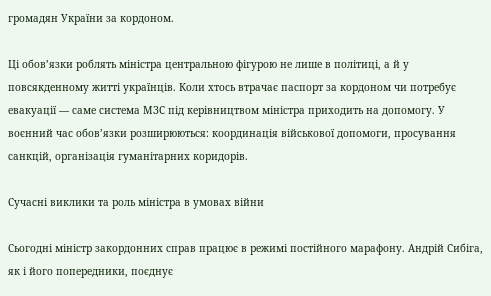громадян України за кордоном.

Ці обов’язки роблять міністра центральною фігурою не лише в політиці, а й у повсякденному житті українців. Коли хтось втрачає паспорт за кордоном чи потребує евакуації — саме система МЗС під керівництвом міністра приходить на допомогу. У воєнний час обов’язки розширюються: координація військової допомоги, просування санкцій, організація гуманітарних коридорів.

Сучасні виклики та роль міністра в умовах війни

Сьогодні міністр закордонних справ працює в режимі постійного марафону. Андрій Сибіга, як і його попередники, поєднує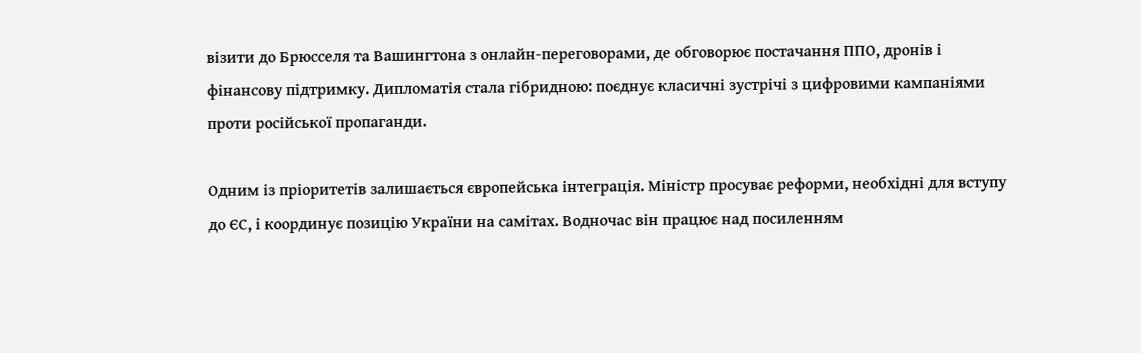візити до Брюсселя та Вашингтона з онлайн-переговорами, де обговорює постачання ППО, дронів і фінансову підтримку. Дипломатія стала гібридною: поєднує класичні зустрічі з цифровими кампаніями проти російської пропаганди.

Одним із пріоритетів залишається європейська інтеграція. Міністр просуває реформи, необхідні для вступу до ЄС, і координує позицію України на самітах. Водночас він працює над посиленням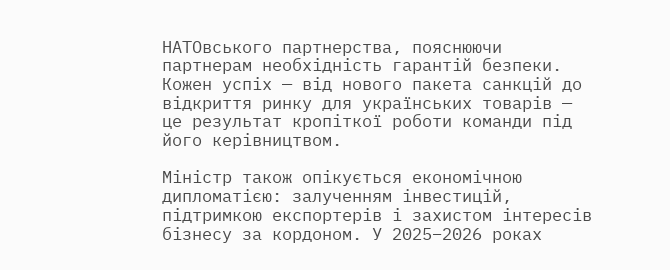НАТОвського партнерства, пояснюючи партнерам необхідність гарантій безпеки. Кожен успіх — від нового пакета санкцій до відкриття ринку для українських товарів — це результат кропіткої роботи команди під його керівництвом.

Міністр також опікується економічною дипломатією: залученням інвестицій, підтримкою експортерів і захистом інтересів бізнесу за кордоном. У 2025–2026 роках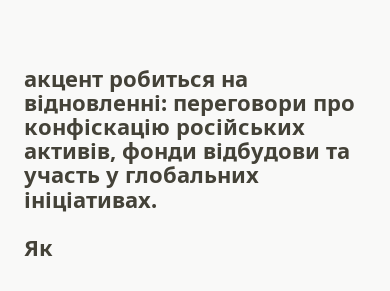акцент робиться на відновленні: переговори про конфіскацію російських активів, фонди відбудови та участь у глобальних ініціативах.

Як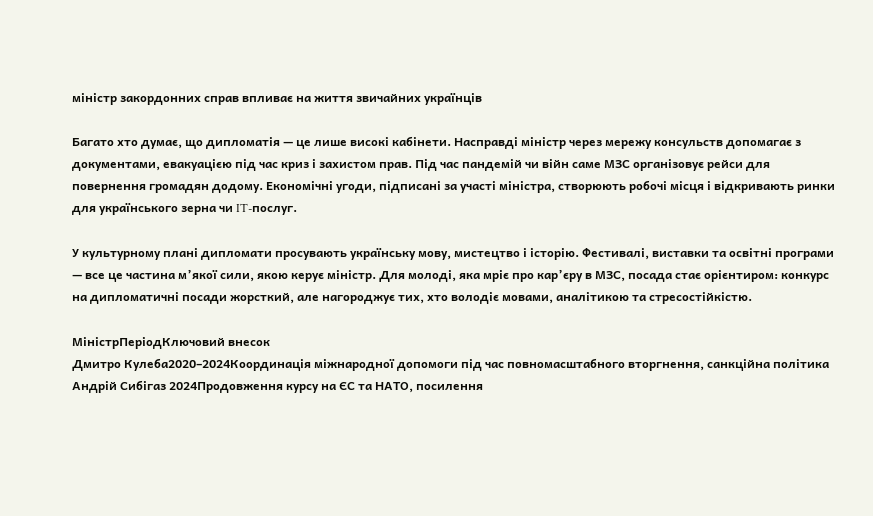міністр закордонних справ впливає на життя звичайних українців

Багато хто думає, що дипломатія — це лише високі кабінети. Насправді міністр через мережу консульств допомагає з документами, евакуацією під час криз і захистом прав. Під час пандемій чи війн саме МЗС організовує рейси для повернення громадян додому. Економічні угоди, підписані за участі міністра, створюють робочі місця і відкривають ринки для українського зерна чи IT-послуг.

У культурному плані дипломати просувають українську мову, мистецтво і історію. Фестивалі, виставки та освітні програми — все це частина м’якої сили, якою керує міністр. Для молоді, яка мріє про кар’єру в МЗС, посада стає орієнтиром: конкурс на дипломатичні посади жорсткий, але нагороджує тих, хто володіє мовами, аналітикою та стресостійкістю.

МіністрПеріодКлючовий внесок
Дмитро Кулеба2020–2024Координація міжнародної допомоги під час повномасштабного вторгнення, санкційна політика
Андрій Сибігаз 2024Продовження курсу на ЄС та НАТО, посилення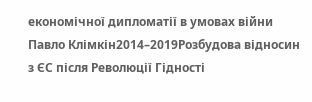економічної дипломатії в умовах війни
Павло Клімкін2014–2019Розбудова відносин з ЄС після Революції Гідності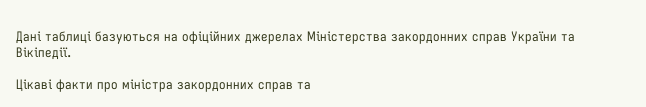Дані таблиці базуються на офіційних джерелах Міністерства закордонних справ України та Вікіпедії.

Цікаві факти про міністра закордонних справ та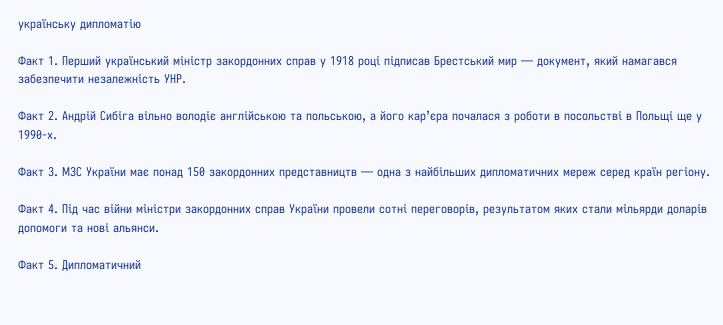українську дипломатію

Факт 1. Перший український міністр закордонних справ у 1918 році підписав Брестський мир — документ, який намагався забезпечити незалежність УНР.

Факт 2. Андрій Сибіга вільно володіє англійською та польською, а його кар’єра почалася з роботи в посольстві в Польщі ще у 1990-х.

Факт 3. МЗС України має понад 150 закордонних представництв — одна з найбільших дипломатичних мереж серед країн регіону.

Факт 4. Під час війни міністри закордонних справ України провели сотні переговорів, результатом яких стали мільярди доларів допомоги та нові альянси.

Факт 5. Дипломатичний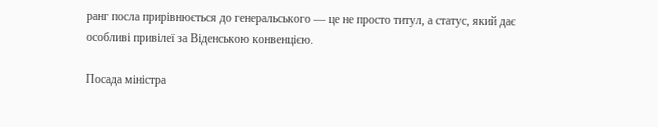ранг посла прирівнюється до генеральського — це не просто титул, а статус, який дає особливі привілеї за Віденською конвенцією.

Посада міністра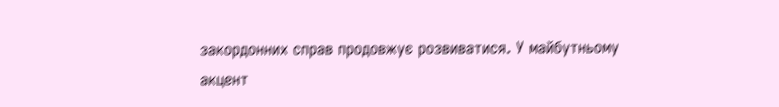закордонних справ продовжує розвиватися. У майбутньому акцент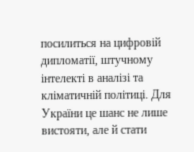посилиться на цифровій дипломатії, штучному інтелекті в аналізі та кліматичній політиці. Для України це шанс не лише вистояти, але й стати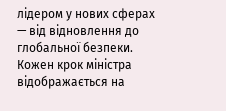лідером у нових сферах — від відновлення до глобальної безпеки. Кожен крок міністра відображається на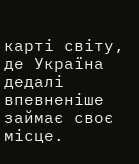карті світу, де Україна дедалі впевненіше займає своє місце.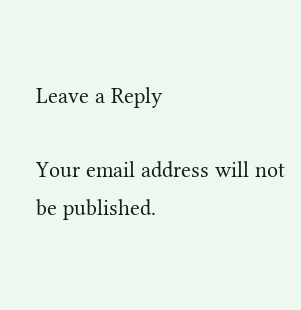Leave a Reply

Your email address will not be published.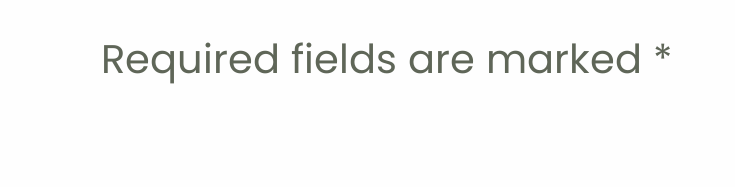Required fields are marked *